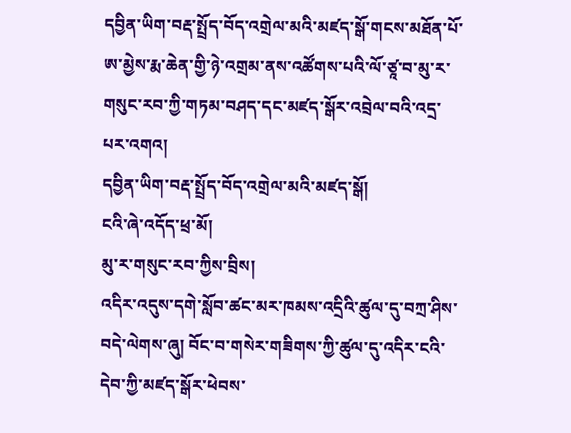དབྱིན་ཡིག་བརྡ་སྤྲོད་བོད་འགྲེལ་མའི་མཛད་སྒོ་གངས་མཐོན་པོ་ཨ་མྱེས་རྨ་ཆེན་གྱི་ཉེ་འགྲམ་ནས་འཚོགས་པའི་ལོ་ཙཱ་བ་མུ་ར་གསུང་རབ་ཀྱི་གཏམ་བཤད་དང་མཛད་སྒོར་འབྲེལ་བའི་འདྲ་པར་འགའ།
དབྱིན་ཡིག་བརྡ་སྤྲོད་བོད་འགྲེལ་མའི་མཛད་སྒོ།
ངའི་ཞེ་འདོད་ཕྲ་མོ།
མུ་ར་གསུང་རབ་ཀྱིས་བྲིས།
འདིར་འདུས་དགེ་སློབ་ཚང་མར་ཁམས་འདྲིའི་ཚུལ་དུ་བཀྲ་ཤིས་བདེ་ལེགས་ཞུ། བོང་བ་གསེར་གཟིགས་ཀྱི་ཚུལ་དུ་འདིར་ངའི་དེབ་ཀྱི་མཛད་སྒོར་ཕེབས་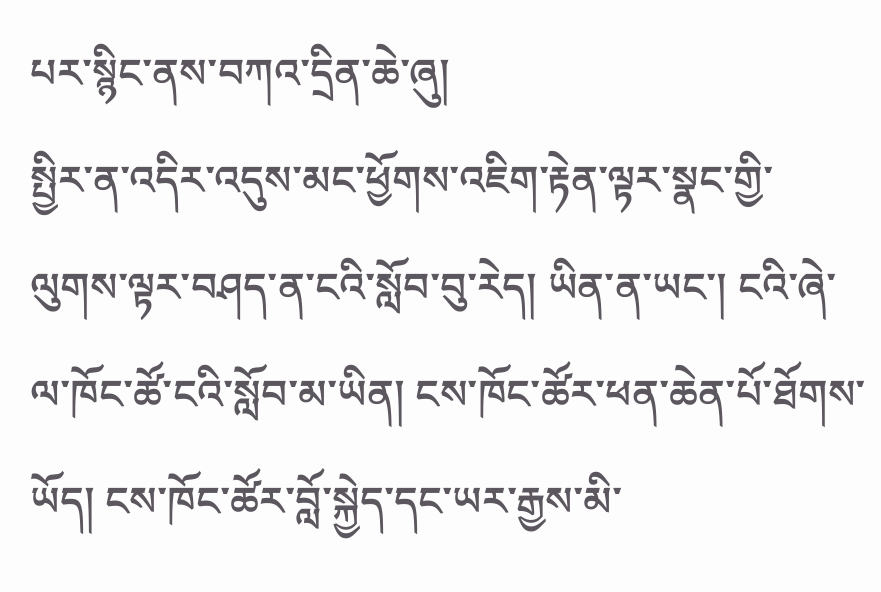པར་སྙིང་ནས་བཀའ་དྲིན་ཆེ་ཞུ།
སྤྱིར་ན་འདིར་འདུས་མང་ཕྱོགས་འཇིག་རྟེན་ལྟར་སྣང་གྱི་ལུགས་ལྟར་བཤད་ན་ངའི་སློབ་བུ་རེད། ཡིན་ན་ཡང་། ངའི་ཞེ་ལ་ཁོང་ཚོ་ངའི་སློབ་མ་ཡིན། ངས་ཁོང་ཚོར་ཕན་ཆེན་པོ་ཐོགས་ཡོད། ངས་ཁོང་ཚོར་བློ་སྐྱེད་དང་ཡར་རྒྱས་མི་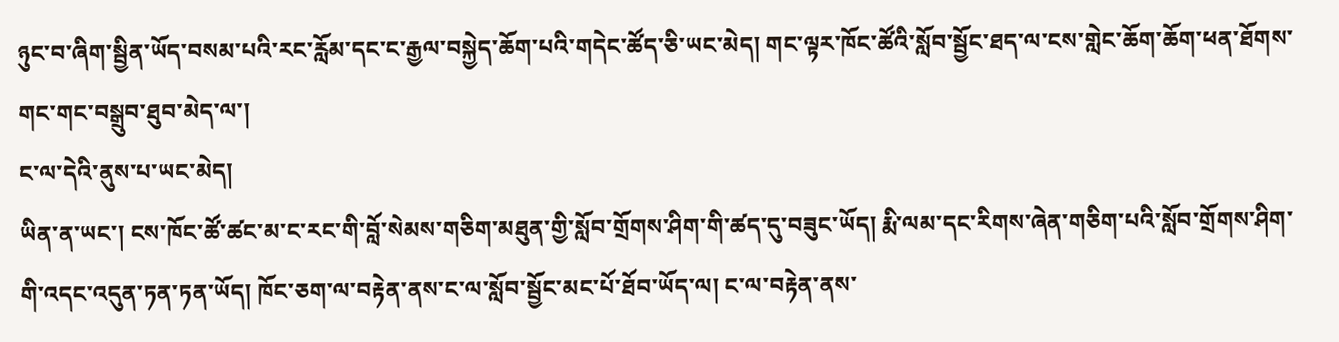ཉུང་བ་ཞིག་སྦྱིན་ཡོད་བསམ་པའི་རང་རློམ་དང་ང་རྒྱལ་བསྐྱེད་ཆོག་པའི་གདེང་ཚོད་ཅི་ཡང་མེད། གང་ལྟར་ཁོང་ཚོའི་སློབ་སྦྱོང་ཐད་ལ་ངས་གླེང་ཆོག་ཆོག་ཕན་ཐོགས་གང་གང་བསྒྲུབ་ཐུབ་མེད་ལ་།
ང་ལ་དེའི་ནུས་པ་ཡང་མེད།
ཡིན་ན་ཡང་། ངས་ཁོང་ཚོ་ཚང་མ་ང་རང་གི་བློ་སེམས་གཅིག་མཐུན་གྱི་སློབ་གྲོགས་ཤིག་གི་ཚད་དུ་བཟུང་ཡོད། རྨི་ལམ་དང་རིགས་ཞེན་གཅིག་པའི་སློབ་གྲོགས་ཤིག་གི་འདང་འདུན་ཏན་ཏན་ཡོད། ཁོང་ཅག་ལ་བརྟེན་ནས་ང་ལ་སློབ་སྦྱོང་མང་པོ་ཐོབ་ཡོད་ལ། ང་ལ་བརྟེན་ནས་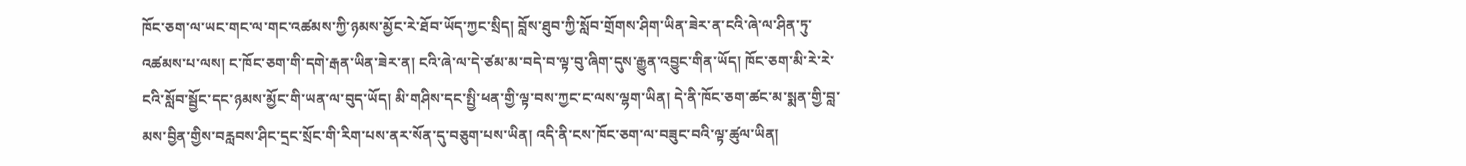ཁོང་ཅག་ལ་ཡང་གང་ལ་གང་འཚམས་ཀྱི་ཉམས་མྱོང་རེ་ཐོབ་ཡོད་ཀྱང་སྲིད། བློས་ཐུབ་ཀྱི་སློབ་གྲོགས་ཤིག་ཡིན་ཟེར་ན་ངའི་ཞེ་ལ་ཤིན་ཏུ་འཚམས་པ་ལས། ང་ཁོང་ཅག་གི་དགེ་རྒན་ཡིན་ཟེར་ན། ངའི་ཞེ་ལ་དེ་ཙམ་མ་བདེ་བ་ལྟ་བུ་ཞིག་དུས་རྒྱུན་འབྱུང་གིན་ཡོད། ཁོང་ཅག་མི་རེ་རེ་ངའི་སློབ་སྦྱོང་དང་ཉམས་མྱོང་གི་ཡན་ལ་བུད་ཡོད། མི་གཤིས་དང་སྤྱི་ཕན་གྱི་ལྟ་བས་ཀྱང་ང་ལས་ལྷག་ཡིན། དེ་ནི་ཁོང་ཅག་ཚང་མ་སྨན་གྱི་བླ་མས་བྱིན་གྱིས་བརླབས་ཤིང་དྲང་སྲོང་གི་རིག་པས་ནར་སོན་དུ་བཅུག་པས་ཡིན། འདི་ནི་ངས་ཁོང་ཅག་ལ་བཟུང་བའི་ལྟ་ཚུལ་ཡིན།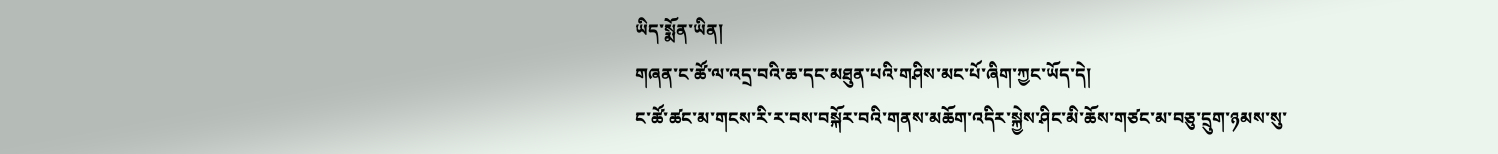ཡིད་སྨོན་ཡིན།
གཞན་ང་ཚོ་ལ་འདྲ་བའི་ཆ་དང་མཐུན་པའི་གཤིས་མང་པོ་ཞིག་ཀྱང་ཡོད་དེ།
ང་ཚོ་ཚང་མ་གངས་རི་ར་བས་བསྐོར་བའི་གནས་མཆོག་འདིར་སྐྱེས་ཤིང་མི་ཆོས་གཙང་མ་བཅུ་དྲུག་ཉམས་སུ་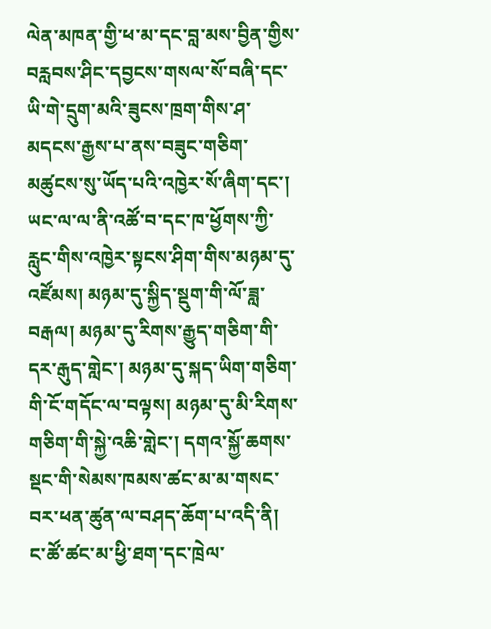ལེན་མཁན་གྱི་ཕ་མ་དང་བླ་མས་བྱིན་གྱིས་བརླབས་ཤིང་དབྱངས་གསལ་སོ་བཞི་དང་ཡི་གེ་དྲུག་མའི་ཟུངས་ཁྲག་གིས་ཤ་མདངས་རྒྱས་པ་ནས་བཟུང་གཅིག་མཚུངས་སུ་ཡོད་པའི་འཁྱེར་སོ་ཞིག་དང་། ཡང་ལ་ལ་ནི་འཚོ་བ་དང་ཁ་ཕྱོགས་ཀྱི་རླུང་གིས་འཁྱེར་སྟངས་ཤིག་གིས་མཉམ་དུ་འཛོམས། མཉམ་དུ་སྐྱིད་སྡུག་གི་ལོ་ཟླ་བརྒལ། མཉམ་དུ་རིགས་རྒྱུད་གཅིག་གི་དར་རྒུད་གླེང་། མཉམ་དུ་སྐད་ཡིག་གཅིག་གི་ངོ་གདོང་ལ་བལྟས། མཉམ་དུ་མི་རིགས་གཅིག་གི་སྐྱེ་འཆི་གླེང་། དགའ་སྐྱོ་ཆགས་སྡང་གི་སེམས་ཁམས་ཚང་མ་མ་གསང་བར་ཕན་ཚུན་ལ་བཤད་ཆོག་པ་འདི་ནི།
ང་ཚོ་ཚང་མ་ཕྱི་ཐག་དང་ཁྲེལ་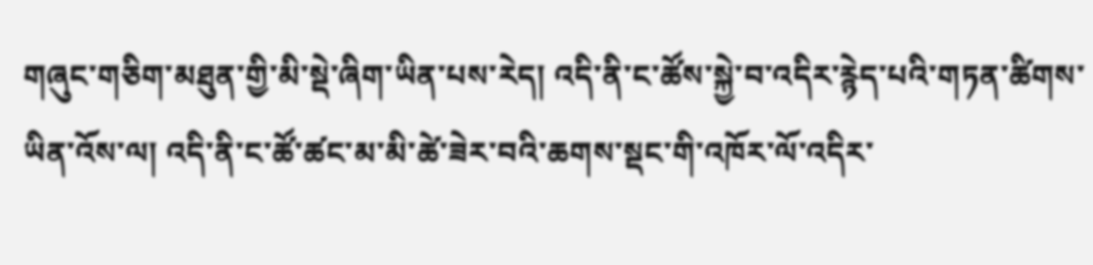གཞུང་གཅིག་མཐུན་གྱི་མི་སྡེ་ཞིག་ཡིན་པས་རེད། འདི་ནི་ང་ཚོས་སྐྱེ་བ་འདིར་རྙེད་པའི་གཏན་ཚིགས་ཡིན་འོས་ལ། འདི་ནི་ང་ཚོ་ཚང་མ་མི་ཚེ་ཟེར་བའི་ཆགས་སྡང་གི་འཁོར་ལོ་འདིར་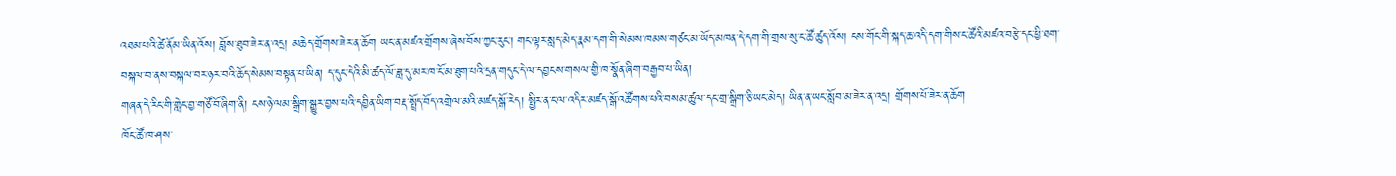འཐམ་པའི་ཚེ་ནོམ་ཡིན་འོས། བློས་ཐུབ་ཟེར་ན་འདྲ། མཆེད་གྲོགས་ཟེར་ན་ཆོག ཡང་ན་མཛའ་གྲོགས་ཞེས་བོས་ཀྱང་རུང་། གང་ལྟར་སླད་མེད་རྣམ་དག་གི་སེམས་ཁམས་གཙང་མ་ཡོད་མཁན་དེ་དག་གི་གྲས་སུ་ང་ཚོ་ཚུད་འོས། ངས་གོང་གི་སྐད་ཆ་འདི་དག་གིས་ང་ཚོའི་མཛའ་བརྩེ་དང་ཕྱི་ཐག་བསྐལ་བ་ནས་བསྐལ་བར་ཉར་བའི་ཆོད་སེམས་བསྟན་པ་ཡིན། ད་དུང་དེའི་མི་ཚད་ལོ་ཟླ་དུ་མར་ཁ་ངོ་མ་ཐུག་པའི་དྲན་གདུང་དེ་ལ་དབྱངས་གསལ་གྱི་ཁ་སྣོན་ཞིག་བརྒྱབ་པ་ཡིན།
གཞན་དེ་རིང་གི་གླེང་བྱ་གཙོ་བོ་ཞིག་ནི། ངས་ཉེ་ལམ་སྒྲིག་སྒྱུར་བྱས་པའི་དབྱིན་ཡིག་བརྡ་སྤྲོད་བོད་འགྲེལ་མའི་མཛད་སྒོ་རེད། སྤྱིར་ན་ང་ལ་འདིར་མཛད་སྒོ་འཚོགས་པའི་བསམ་ཚུལ་དང་གྲ་སྒྲིག་ཅི་ཡང་མེད། ཡིན་ན་ཡང་སློབ་མ་ཟེར་ན་འདྲ། གྲོགས་པོ་ཟེར་ན་ཆོག
ཁོང་ཚོ་ཁ་ཤས་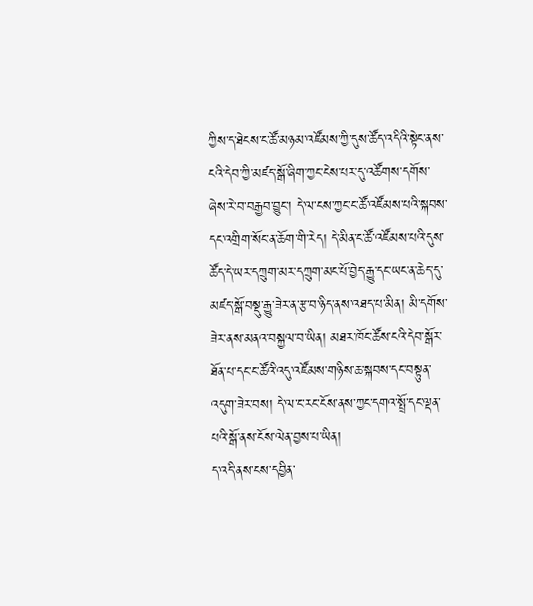ཀྱིས་ད་ཐེངས་ང་ཚོ་མཉམ་འཛོམས་ཀྱི་དུས་ཚོད་འདིའི་སྟེང་ནས་ངའི་དེབ་ཀྱི་མཛད་སྒོ་ཞིག་ཀྱང་ངེས་པར་དུ་འཚོགས་དགོས་ཞེས་རེ་བ་བརྒྱབ་བྱུང་། དེ་ལ་ངས་ཀྱང་ང་ཚོ་འཛོམས་པའི་སྐབས་དང་འགྲིག་སོང་ན་ཆོག་གི་རེད། དེ་མིན་ང་ཚོ་འཛོམས་པའི་དུས་ཚོད་དེ་ཡར་དཀྲུག་མར་དཀྲུག་མང་པོ་བྱེད་རྒྱུ་དང་ཡང་ན་ཆེད་དུ་མཛད་སྒོ་བསྡུ་རྒྱུ་ཟེར་ན་རྩ་བ་ཉིད་ནས་འཐད་པ་མིན། མི་དགོས་ཟེར་ནས་མནའ་བསྐྱལ་བ་ཡིན། མཐར་ཁོང་ཚོས་ངའི་དེབ་སྒོར་ཐོན་པ་དང་ང་ཚོའི་འདུ་འཛོམས་གཉིས་ཆ་སྐབས་དང་བསྟུན་འདུག་ཟེར་བས། དེ་ལ་ང་རང་ངོས་ནས་ཀྱང་དགའ་སྤྲོ་དང་ལྡན་པའི་སྒོ་ནས་ངོས་ལེན་བྱས་པ་ཡིན།
ད་འདི་ནས་ངས་དབྱིན་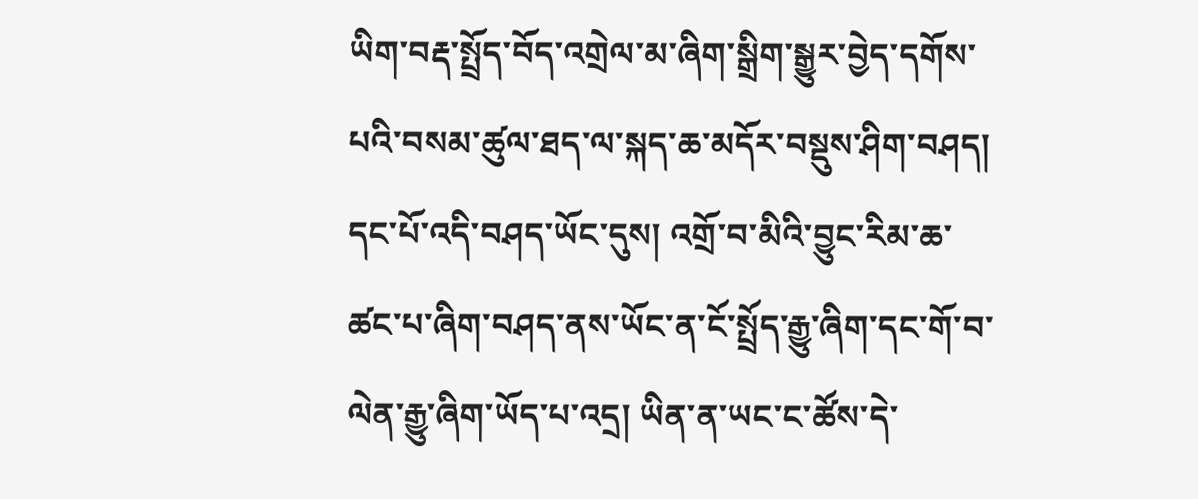ཡིག་བརྡ་སྤྲོད་བོད་འགྲེལ་མ་ཞིག་སྒྲིག་སྒྱུར་བྱེད་དགོས་པའི་བསམ་ཚུལ་ཐད་ལ་སྐད་ཆ་མདོར་བསྡུས་ཤིག་བཤད།
དང་པོ་འདི་བཤད་ཡོང་དུས། འགྲོ་བ་མིའི་བྱུང་རིམ་ཆ་ཚང་པ་ཞིག་བཤད་ནས་ཡོང་ན་ངོ་སྤྲོད་རྒྱུ་ཞིག་དང་གོ་བ་ལེན་རྒྱུ་ཞིག་ཡོད་པ་འདྲ། ཡིན་ན་ཡང་ང་ཚོས་དེ་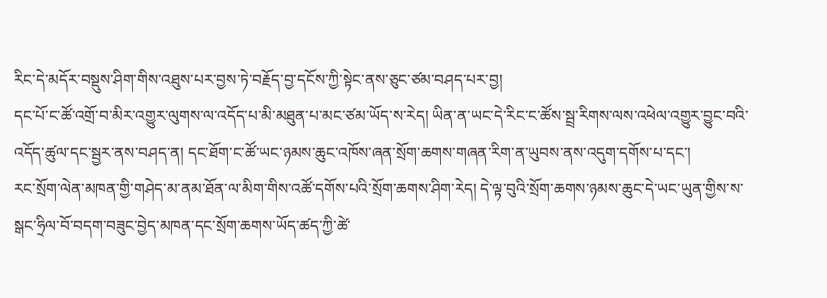རིང་དེ་མདོར་བསྡུས་ཤིག་གིས་འཐུས་པར་བྱས་ཏེ་བརྗོད་བྱ་དངོས་ཀྱི་སྟེང་ནས་ཅུང་ཙམ་བཤད་པར་བྱ།
དང་པོ་ང་ཚོ་འགྲོ་བ་མིར་འགྱུར་ལུགས་ལ་འདོད་པ་མི་མཐུན་པ་མང་ཙམ་ཡོད་ས་རེད། ཡིན་ན་ཡང་དེ་རིང་ང་ཚོས་སྦྲ་རིགས་ལས་འཕེལ་འགྱུར་བྱུང་བའི་འདོད་ཚུལ་དང་སྦྱར་ནས་བཤད་ན། དང་ཐོག་ང་ཚོ་ཡང་ཉམས་ཆུང་འཁོས་ཞན་སྲོག་ཆགས་གཞན་རིག་ན་ཡུབས་ནས་འདུག་དགོས་པ་དང་།
རང་སྲོག་ལེན་མཁན་གྱི་གཤེད་མ་ནམ་ཐོན་ལ་མིག་གིས་འཚོ་དགོས་པའི་སྲོག་ཆགས་ཤིག་རེད། དེ་ལྟ་བུའི་སྲོག་ཆགས་ཉམས་ཆུང་དེ་ཡང་ཡུན་གྱིས་ས་སྒང་ཧྲིལ་བོ་བདག་བཟུང་བྱེད་མཁན་དང་སྲོག་ཆགས་ཡོད་ཚད་ཀྱི་ཚེ་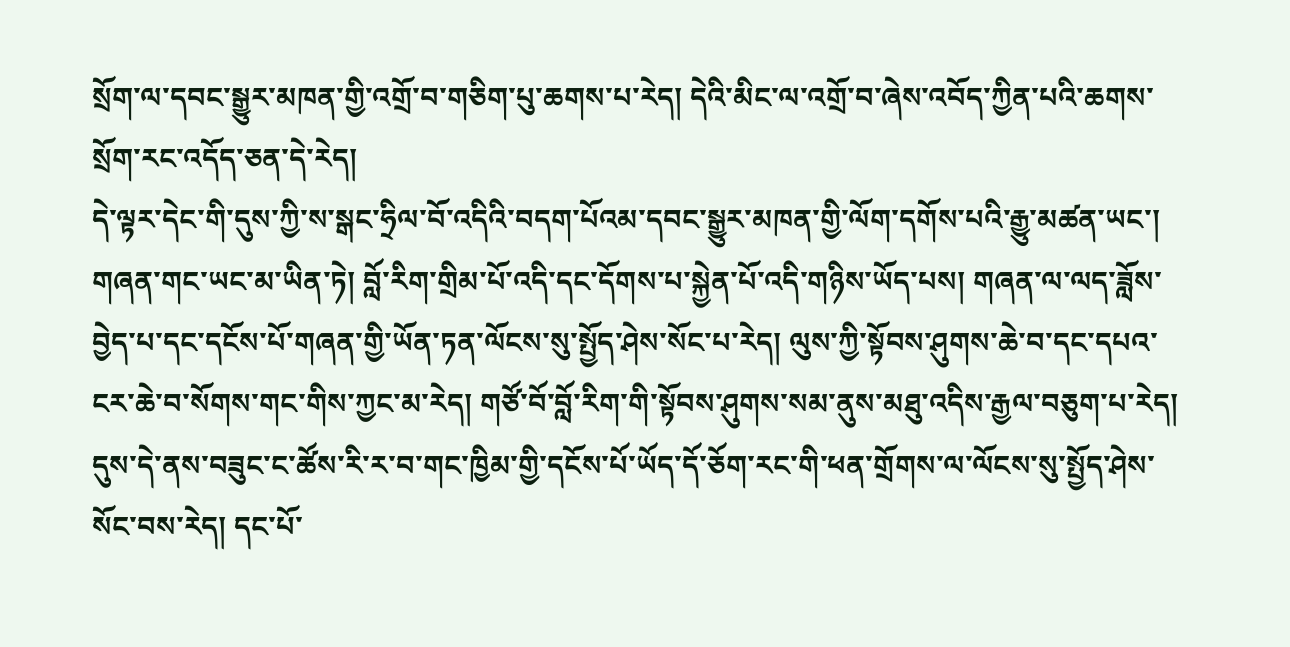སྲོག་ལ་དབང་སྒྱུར་མཁན་གྱི་འགྲོ་བ་གཅིག་པུ་ཆགས་པ་རེད། དེའི་མིང་ལ་འགྲོ་བ་ཞེས་འབོད་ཀྱིན་པའི་ཆགས་སྲོག་རང་འདོད་ཅན་དེ་རེད།
དེ་ལྟར་དེང་གི་དུས་ཀྱི་ས་སྒང་ཧྲིལ་བོ་འདིའི་བདག་པོའམ་དབང་སྒྱུར་མཁན་གྱི་ལོག་དགོས་པའི་རྒྱུ་མཚན་ཡང་། གཞན་གང་ཡང་མ་ཡིན་ཏེ། བློ་རིག་གྲིམ་པོ་འདི་དང་དོགས་པ་སྐྱེན་པོ་འདི་གཉིས་ཡོད་པས། གཞན་ལ་ལད་ཟློས་བྱེད་པ་དང་དངོས་པོ་གཞན་གྱི་ཡོན་ཏན་ལོངས་སུ་སྤྱོད་ཤེས་སོང་པ་རེད། ལུས་ཀྱི་སྟོབས་ཤུགས་ཆེ་བ་དང་དཔའ་ངར་ཆེ་བ་སོགས་གང་གིས་ཀྱང་མ་རེད། གཙོ་བོ་བློ་རིག་གི་སྟོབས་ཤུགས་སམ་ནུས་མཐུ་འདིས་རྒྱལ་བཅུག་པ་རེད།
དུས་དེ་ནས་བཟུང་ང་ཚོས་རི་ར་བ་གང་ཁྱིམ་གྱི་དངོས་པོ་ཡོད་དོ་ཅོག་རང་གི་ཕན་གྲོགས་ལ་ལོངས་སུ་སྤྱོད་ཤེས་སོང་བས་རེད། དང་པོ་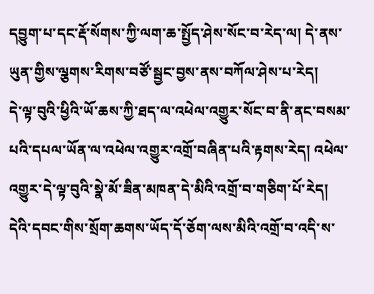དབྱུག་པ་དང་རྡོ་སོགས་ཀྱི་ལག་ཆ་སྤྱོད་ཤེས་སོང་བ་རེད་ལ། དེ་ནས་ཡུན་གྱིས་ལྕགས་རིགས་བཙོ་སྦྱང་བྱས་ནས་བཀོལ་ཤེས་པ་རེད།
དེ་ལྟ་བུའི་ཕྱིའི་ཡོ་ཆས་ཀྱི་ཐད་ལ་འཕེལ་འགྱུར་སོང་བ་ནི་ནང་བསམ་པའི་དཔལ་ཡོན་ལ་འཕེལ་འགྱུར་འགྲོ་བཞིན་པའི་རྟགས་རེད། འཕེལ་འགྱུར་དེ་ལྟ་བུའི་སྣེ་མོ་ཟིན་མཁན་དེ་མིའི་འགྲོ་བ་གཅིག་པོ་རེད།
དེའི་དབང་གིས་སྲོག་ཆགས་ཡོད་དོ་ཅོག་ལས་མིའི་འགྲོ་བ་འདི་ས་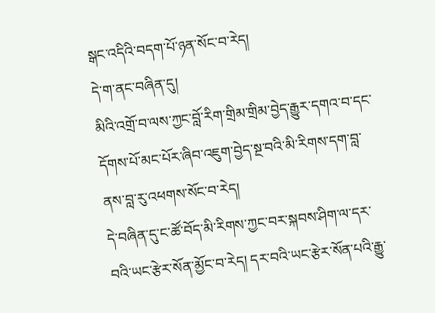སྒང་འདིའི་བདག་པོ་ཉན་སོང་བ་རེད།
དེ་ག་ནང་བཞིན་དུ།
མིའི་འགྲོ་བ་ལས་ཀྱང་བློ་རིག་གྲིམ་གྲིམ་བྱེད་རྒྱུར་དགའ་བ་དང་དོགས་པོ་མང་པོར་ཞིབ་འཇུག་བྱེད་སྔ་བའི་མི་རིགས་དག་བླ་ནས་བླ་རུ་འཕགས་སོང་བ་རེད།
དེ་བཞིན་དུ་ང་ཚོ་བོད་མི་རིགས་ཀྱང་བར་སྐབས་ཤིག་ལ་དར་བའི་ཡང་རྩེར་སོན་མྱོང་བ་རེད། དར་བའི་ཡང་རྩེར་སོན་པའི་རྒྱུ་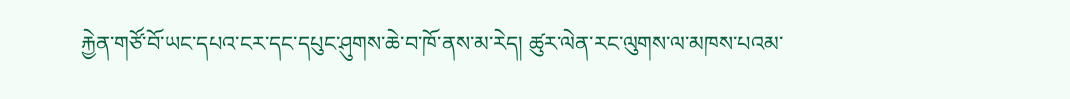རྐྱེན་གཙོ་བོ་ཡང་དཔའ་ངར་དང་དཔུང་ཤུགས་ཆེ་བ་ཁོ་ནས་མ་རེད། ཚུར་ལེན་རང་ལུགས་ལ་མཁས་པའམ་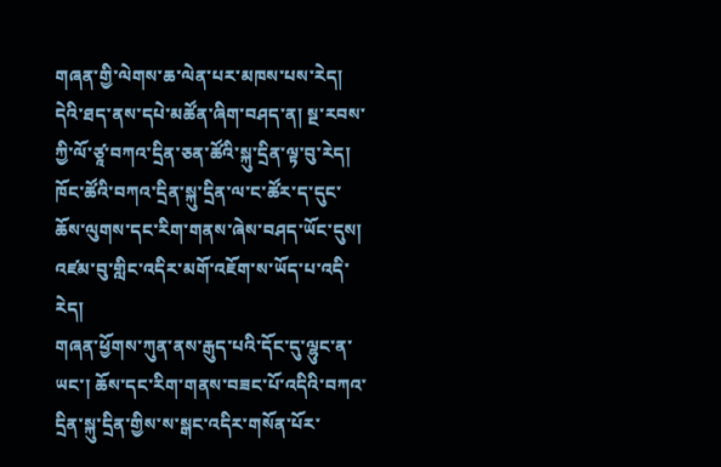གཞན་གྱི་ལེགས་ཆ་ལེན་པར་མཁས་པས་རེད།
དེའི་ཐད་ནས་དཔེ་མཚོན་ཞིག་བཤད་ན། སྔ་རབས་ཀྱི་ལོ་ཙཱ་བཀའ་དྲིན་ཅན་ཚོའི་སྐུ་དྲིན་ལྟ་བུ་རེད། ཁོང་ཚོའི་བཀའ་དྲིན་སྐུ་དྲིན་ལ་ང་ཚོར་ད་དུང་ཆོས་ལུགས་དང་རིག་གནས་ཞེས་བཤད་ཡོང་དུས། འཛམ་བུ་གླིང་འདིར་མགོ་འཇོག་ས་ཡོད་པ་འདི་རེད།
གཞན་ཕྱོགས་ཀུན་ནས་རྒུད་པའི་དོང་དུ་ལྷུང་ན་ཡང་། ཆོས་དང་རིག་གནས་བཟང་པོ་འདིའི་བཀའ་དྲིན་སྐུ་དྲིན་གྱིས་ས་སྒང་འདིར་གསོན་པོར་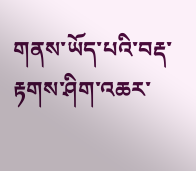གནས་ཡོད་པའི་བརྡ་རྟགས་ཤིག་འཆར་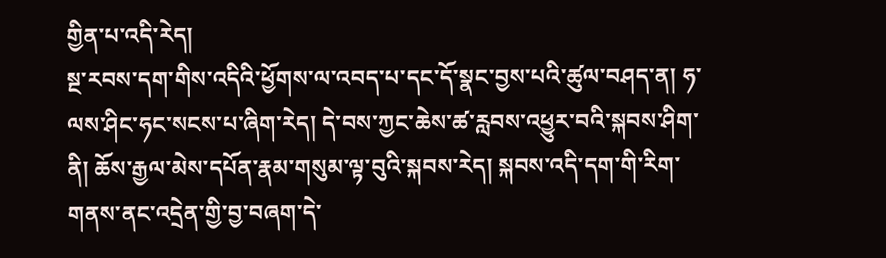གྱིན་པ་འདི་རེད།
སྔ་རབས་དག་གིས་འདིའི་ཕྱོགས་ལ་འབད་པ་དང་དོ་སྣང་བྱས་པའི་ཚུལ་བཤད་ན། ཧ་ལས་ཤིང་ཧང་སངས་པ་ཞིག་རེད། དེ་བས་ཀྱང་ཆེས་ཚ་རླབས་འཕྱུར་བའི་སྐབས་ཤིག་ནི། ཆོས་རྒྱལ་མེས་དཔོན་རྣམ་གསུམ་ལྟ་བུའི་སྐབས་རེད། སྐབས་འདི་དག་གི་རིག་གནས་ནང་འདྲེན་གྱི་བྱ་བཞག་དེ་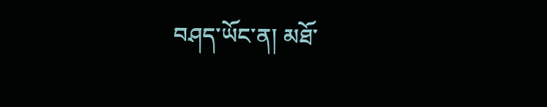བཤད་ཡོང་ན། མཐོ་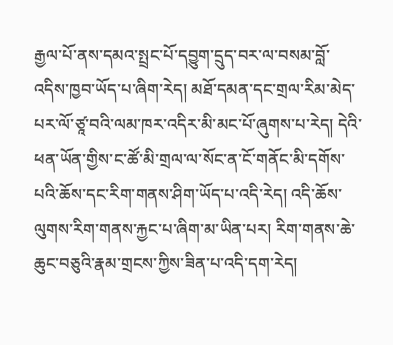རྒྱལ་པོ་ནས་དམའ་སྤྲང་པོ་དབྱུག་དྲུད་བར་ལ་བསམ་བློ་འདིས་ཁྱབ་ཡོད་པ་ཞིག་རེད། མཐོ་དམན་དང་གྲལ་རིམ་མེད་པར་ལོ་ཙཱ་བའི་ལམ་ཁར་འདིར་མི་མང་པོ་ཞུགས་པ་རེད། དེའི་ཕན་ཡོན་གྱིས་ང་ཚོ་མི་གྲལ་ལ་སོང་ན་ངོ་གནོང་མི་དགོས་པའི་ཆོས་དང་རིག་གནས་ཤིག་ཡོད་པ་འདི་རེད། འདི་ཆོས་ལུགས་རིག་གནས་རྐྱང་པ་ཞིག་མ་ཡིན་པར། རིག་གནས་ཆེ་ཆུང་བཅུའི་རྣམ་གྲངས་ཀྱིས་ཟིན་པ་འདི་དག་རེད།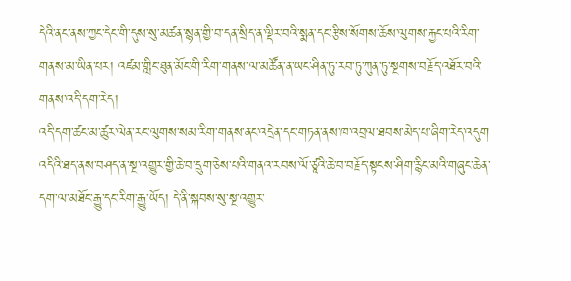དེའི་ནང་ནས་ཀྱང་དེང་གི་དུས་སུ་མཚན་སྙན་གྱི་བ་དན་སྲིད་ན་ལྡིར་བའི་སྨན་དང་རྩིས་སོགས་ཆོས་ལུགས་རྐྱང་པའི་རིག་གནས་མ་ཡིན་པར། འཛམ་གླིང་ཐུན་མོང་གི་རིག་གནས་ལ་མཚོན་ན་ཡང་ཤིན་ཏུ་རབ་ཏུ་ཀུན་ཏུ་སྔགས་བརྗོད་འཐོར་བའི་གནས་འདི་དག་རེད།
འདི་དག་ཚང་མ་ཚུར་ལེན་རང་ལུགས་སམ་རིག་གནས་ནང་འདྲེན་དང་གཏན་ནས་ཁ་འབྲལ་ཐབས་མེད་པ་ཞིག་རེད་འདུག
འདིའི་ཐད་ནས་བཤད་ན་སྔ་འགྱུར་གྱི་ཆེ་བ་དྲུག་ཅེས་པའི་གནའ་རབས་ལོ་ཙཱའི་ཆེ་བ་བརྗོད་སྟངས་ཤིག་རྙིང་མའི་གཞུང་ཆེན་དག་ལ་མཐོང་རྒྱུ་དང་རིག་རྒྱུ་ཡོད། དེ་ནི་སྐབས་སུ་སྔ་འགྱུར་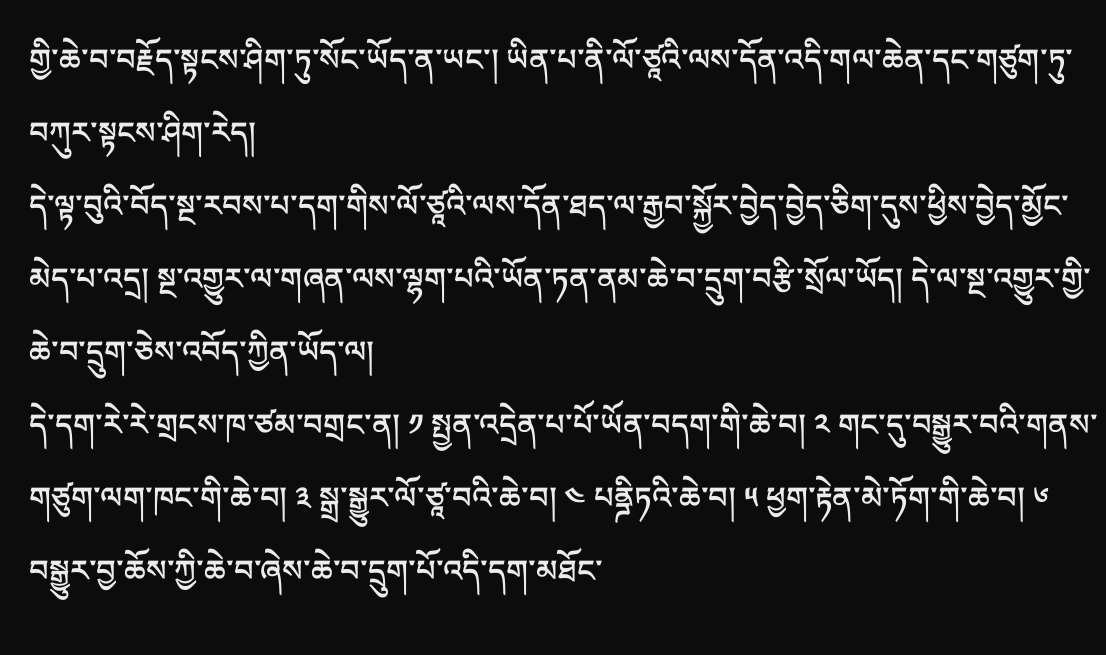གྱི་ཆེ་བ་བརྗོད་སྟངས་ཤིག་ཏུ་སོང་ཡོད་ན་ཡང་། ཡིན་པ་ནི་ལོ་ཙཱའི་ལས་དོན་འདི་གལ་ཆེན་དང་གཙུག་ཏུ་བཀུར་སྟངས་ཤིག་རེད།
དེ་ལྟ་བུའི་བོད་སྔ་རབས་པ་དག་གིས་ལོ་ཙཱའི་ལས་དོན་ཐད་ལ་རྒྱབ་སྐྱོར་བྱེད་བྱེད་ཅིག་དུས་ཕྱིས་བྱེད་མྱོང་མེད་པ་འདྲ། སྔ་འགྱུར་ལ་གཞན་ལས་ལྷག་པའི་ཡོན་ཏན་ནམ་ཆེ་བ་དྲུག་བརྩི་སྲོལ་ཡོད། དེ་ལ་སྔ་འགྱུར་གྱི་ཆེ་བ་དྲུག་ཅེས་འབོད་ཀྱིན་ཡོད་ལ།
དེ་དག་རེ་རེ་གྲངས་ཁ་ཙམ་བགྲང་ན། ༡ སྤྱན་འདྲེན་པ་པོ་ཡོན་བདག་གི་ཆེ་བ། ༢ གང་དུ་བསྒྱུར་བའི་གནས་གཙུག་ལག་ཁང་གི་ཆེ་བ། ༣ སྒྲ་སྒྱུར་ལོ་ཙཱ་བའི་ཆེ་བ། ༤ པནྜིཏའི་ཆེ་བ། ༥ ཕྱག་རྟེན་མེ་ཏོག་གི་ཆེ་བ། ༦ བསྒྱུར་བྱ་ཆོས་ཀྱི་ཆེ་བ་ཞེས་ཆེ་བ་དྲུག་པོ་འདི་དག་མཐོང་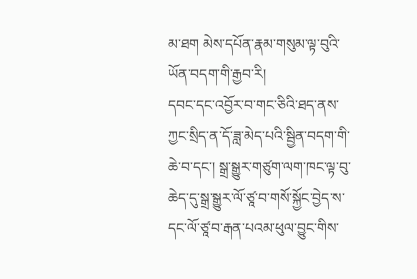མ་ཐག མེས་དཔོན་རྣམ་གསུམ་ལྟ་བུའི་ཡོན་བདག་གི་རྒྱབ་རི།
དབང་དང་འབྱོར་བ་གང་ཅིའི་ཐད་ནས་ཀྱང་སྲིད་ན་དོ་ཟླ་མེད་པའི་སྦྱིན་བདག་གི་ཆེ་བ་དང་། སྒྲ་སྒྱུར་གཙུག་ལག་ཁང་ལྟ་བུ་ཆེད་དུ་སྒྲ་སྒྱུར་ལོ་ཙཱ་བ་གསོ་སྐྱོང་བྱེད་ས་དང་ལོ་ཙཱ་བ་རྒན་པའམ་ཕུལ་བྱུང་གིས་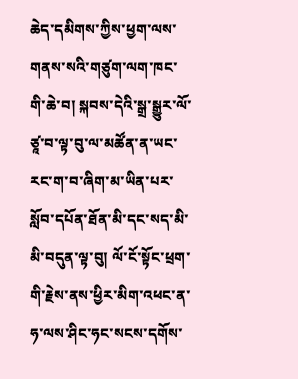ཆེད་དམིགས་ཀྱིས་ཕྱག་ལས་གནས་སའི་གཙུག་ལག་ཁང་གི་ཆེ་བ། སྐབས་དེའི་སྒྲ་སྒྱུར་ལོ་ཙཱ་བ་ལྟ་བུ་ལ་མཚོན་ན་ཡང་རང་ག་བ་ཞིག་མ་ཡིན་པར་སློབ་དཔོན་ཐོན་མི་དང་སད་མི་མི་བདུན་ལྟ་བུ། ལོ་ངོ་སྟོང་ཕྲག་གི་རྗེས་ནས་ཕྱིར་མིག་འཕང་ན་ཧ་ལས་ཤིང་ཧང་སངས་དགོས་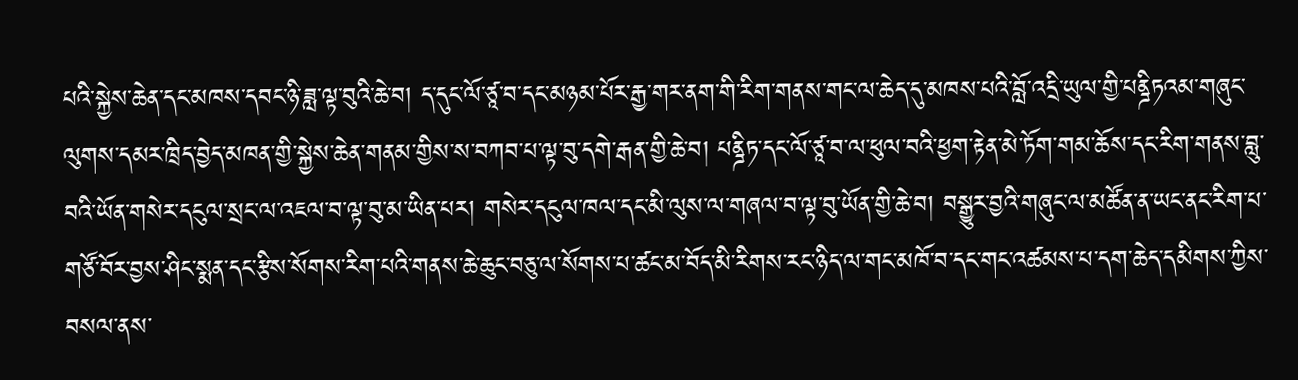པའི་སྐྱེས་ཆེན་དང་མཁས་དབང་ཉི་ཟླ་ལྟ་བུའི་ཆེ་བ། ད་དུང་ལོ་ཙཱ་བ་དང་མཉམ་པོར་རྒྱ་གར་ནག་གི་རིག་གནས་གང་ལ་ཆེད་དུ་མཁས་པའི་བློ་འདྲི་ཡུལ་གྱི་པནྜིཏའམ་གཞུང་ལུགས་དམར་ཁྲིད་བྱེད་མཁན་གྱི་སྐྱེས་ཆེན་གནམ་གྱིས་ས་བཀབ་པ་ལྟ་བུ་དགེ་རྒན་གྱི་ཆེ་བ། པནྜིཏ་དང་ལོ་ཙཱ་བ་ལ་ཕུལ་བའི་ཕྱག་རྟེན་མེ་ཏོག་གམ་ཆོས་དང་རིག་གནས་བླུ་བའི་ཡོན་གསེར་དངུལ་སྲང་ལ་འཇལ་བ་ལྟ་བུ་མ་ཡིན་པར། གསེར་དངུལ་ཁལ་དང་མི་ལུས་ལ་གཞལ་བ་ལྟ་བུ་ཡོན་གྱི་ཆེ་བ། བསྒྱུར་བྱའི་གཞུང་ལ་མཚོན་ན་ཡང་ནང་རིག་པ་གཙོ་བོར་བྱས་ཤིང་སྨན་དང་རྩིས་སོགས་རིག་པའི་གནས་ཆེ་ཆུང་བཅུ་ལ་སོགས་པ་ཚང་མ་བོད་མི་རིགས་རང་ཉིད་ལ་གང་མཁོ་བ་དང་གང་འཚམས་པ་དག་ཆེད་དམིགས་ཀྱིས་བསལ་ནས་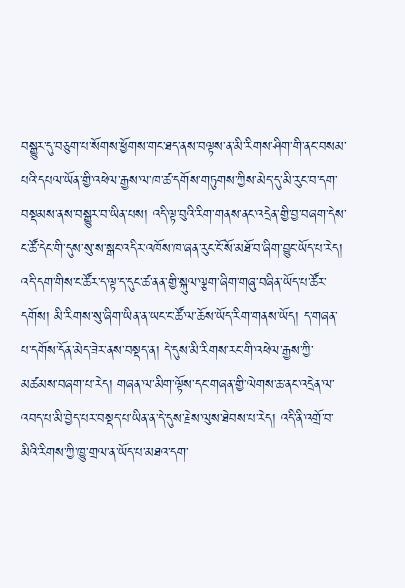བསྒྱུར་དུ་བཅུག་པ་སོགས་ཕྱོགས་གང་ཐད་ནས་བལྟས་ན་མི་རིགས་ཤིག་གི་ནང་བསམ་པའི་དཔལ་ཡོན་གྱི་འཕེལ་རྒྱས་ལ་ཁ་ཚ་དགོས་གཏུགས་ཀྱིས་མེད་དུ་མི་རུང་བ་དག་བསྡམས་ནས་བསྒྱུར་བ་ཡིན་པས། འདི་ལྟ་བུའི་རིག་གནས་ནང་འདྲེན་གྱི་བྱ་བཞག་དེས་ང་ཚོ་དེང་གི་དུས་སུ་ས་སྒང་འདིར་འཁོས་ཁ་ཞན་རུང་ངོ་སོ་མཐོ་བ་ཞིག་བྱུང་ཡོད་པ་རེད། འདི་དག་གིས་ང་ཚོར་ད་ལྟ་ད་དུང་ཚ་ནན་གྱི་སྐུལ་ལྕག་ཞིག་གཞུ་བཞིན་ཡོད་པ་ཚོར་དགོས། མི་རིགས་སུ་ཞིག་ཡིན་ན་ཡང་ང་ཚོ་ལ་ཆོས་ཡོད་རིག་གནས་ཡོད། ད་གཞན་པ་དགོས་དོན་མེད་ཟེར་ནས་བསྡད་ན། དེ་དུས་མི་རིགས་རང་གི་འཕེལ་རྒྱས་ཀྱི་མཚམས་བཞག་པ་རེད། གཞན་ལ་མིག་ལྟོས་དང་གཞན་གྱི་ལེགས་ཆ་ནང་འདྲེན་ལ་འབད་པ་མི་བྱེད་པར་བསྡད་པ་ཡིན་ན་དེ་དུས་རྗེས་ལུས་ཐེབས་པ་རེད། འདི་ནི་འགྲོ་བ་མིའི་རིགས་ཀྱི་ཁྱུ་གྲལ་ན་ཡོད་པ་མཐའ་དག་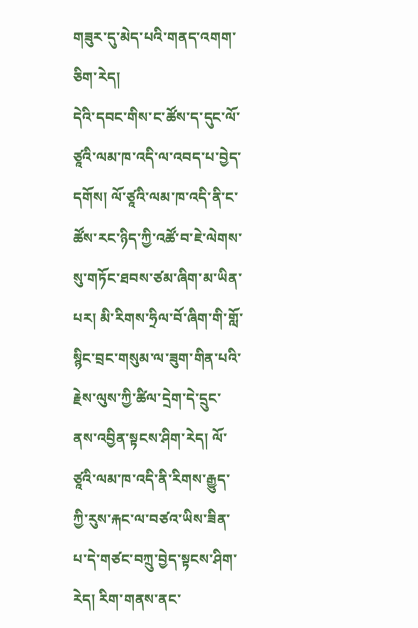གཟུར་དུ་མེད་པའི་གནད་འགག་ཅིག་རེད།
དེའི་དབང་གིས་ང་ཚོས་ད་དུང་ལོ་ཙཱའི་ལམ་ཁ་འདི་ལ་འབད་པ་བྱེད་དགོས། ལོ་ཙཱའི་ལམ་ཁ་འདི་ནི་ང་ཚོས་རང་ཉིད་ཀྱི་འཚོ་བ་ཇེ་ལེགས་སུ་གཏོང་ཐབས་ཙམ་ཞིག་མ་ཡིན་པར། མི་རིགས་ཧྲིལ་བོ་ཞིག་གི་གློ་སྙིང་བྲང་གསུམ་ལ་ཟུག་གིན་པའི་རྗེས་ལུས་ཀྱི་ཚིལ་དྲེག་དེ་དྲུང་ནས་འབྱིན་སྟངས་ཤིག་རེད། ལོ་ཙཱའི་ལམ་ཁ་འདི་ནི་རིགས་རྒྱུད་ཀྱི་རུས་རྐང་ལ་བཙའ་ཡིས་ཟིན་པ་དེ་གཙང་བཀྲུ་བྱེད་སྟངས་ཤིག་རེད། རིག་གནས་ནང་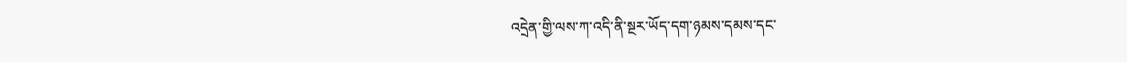འདྲེན་གྱི་ལས་ཀ་འདི་ནི་སྔར་ཡོད་དག་ཉམས་དམས་དང་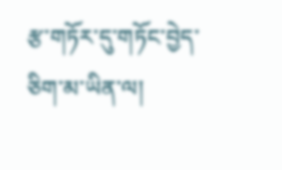རྩ་གཏོར་དུ་གཏོང་བྱེད་ཅིག་མ་ཡིན་ལ།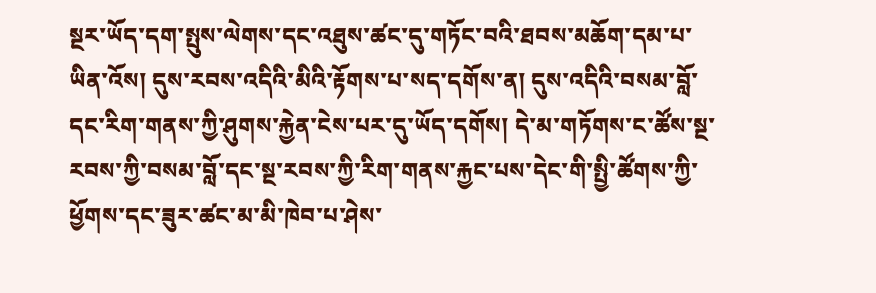སྔར་ཡོད་དག་སྤུས་ལེགས་དང་འཐུས་ཚང་དུ་གཏོང་བའི་ཐབས་མཆོག་དམ་པ་ཡིན་འོས། དུས་རབས་འདིའི་མིའི་རྟོགས་པ་སད་དགོས་ན། དུས་འདིའི་བསམ་བློ་དང་རིག་གནས་ཀྱི་ཤུགས་རྐྱེན་ངེས་པར་དུ་ཡོད་དགོས། དེ་མ་གཏོགས་ང་ཚོས་སྔ་རབས་ཀྱི་བསམ་བློ་དང་སྔ་རབས་ཀྱི་རིག་གནས་རྐྱང་པས་དེང་གི་སྤྱི་ཚོགས་ཀྱི་ཕྱོགས་དང་ཟུར་ཚང་མ་མི་ཁེབ་པ་ཤེས་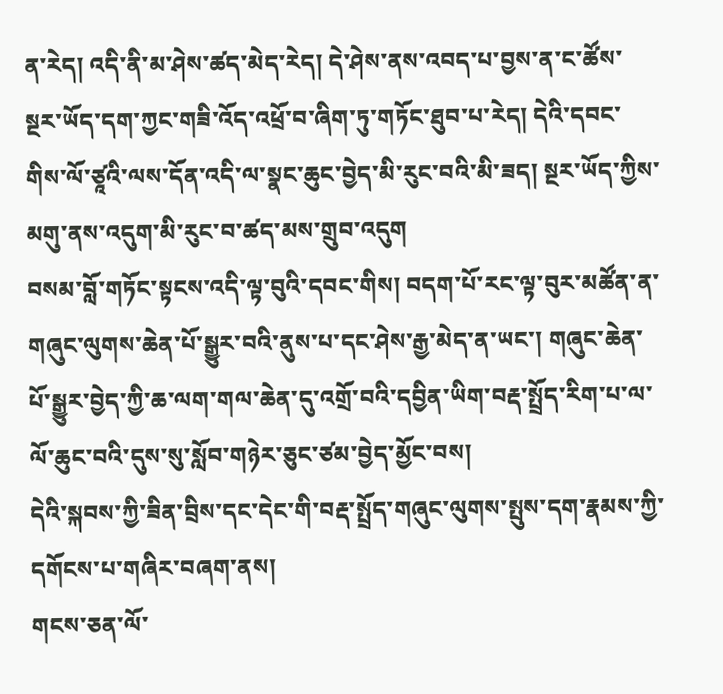ན་རེད། འདི་ནི་མ་ཤེས་ཚད་མེད་རེད། དེ་ཤེས་ནས་འབད་པ་བྱས་ན་ང་ཚོས་སྔར་ཡོད་དག་ཀྱང་གཟི་འོད་འཕྲོ་བ་ཞིག་ཏུ་གཏོང་ཐུབ་པ་རེད། དེའི་དབང་གིས་ལོ་ཙཱའི་ལས་དོན་འདི་ལ་སྣང་ཆུང་བྱེད་མི་རུང་བའི་མི་ཟད། སྔར་ཡོད་ཀྱིས་མགུ་ནས་འདུག་མི་རུང་བ་ཚད་མས་གྲུབ་འདུག
བསམ་བློ་གཏོང་སྟངས་འདི་ལྟ་བུའི་དབང་གིས། བདག་པོ་རང་ལྟ་བུར་མཚོན་ན་གཞུང་ལུགས་ཆེན་པོ་སྒྱུར་བའི་ནུས་པ་དང་ཤེས་རྒྱ་མེད་ན་ཡང་། གཞུང་ཆེན་པོ་སྒྱུར་བྱེད་ཀྱི་ཆ་ལག་གལ་ཆེན་དུ་འགྲོ་བའི་དབྱིན་ཡིག་བརྡ་སྤྲོད་རིག་པ་ལ་ལོ་ཆུང་བའི་དུས་སུ་སློབ་གཉེར་ཅུང་ཙམ་བྱེད་མྱོང་བས།
དེའི་སྐབས་ཀྱི་ཟིན་བྲིས་དང་དེང་གི་བརྡ་སྤྲོད་གཞུང་ལུགས་སྤུས་དག་རྣམས་ཀྱི་དགོངས་པ་གཞིར་བཞག་ནས།
གངས་ཅན་ལོ་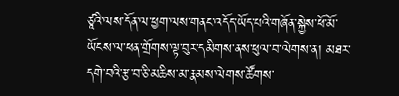ཙཱའི་ལས་དོན་ལ་ཕྱག་ལས་གནང་འདོད་ཡོད་པའི་གཞོན་སྐྱེས་ཕོ་མོ་ཡོངས་ལ་ཕན་གྲོགས་ལྟ་བུར་དམིགས་ནས་ཕུལ་བ་ལེགས་ན། མཐར་དགེ་བའི་རྩ་བ་ཅི་མཆིས་མ་རྣམས་ལེགས་ཚོགས་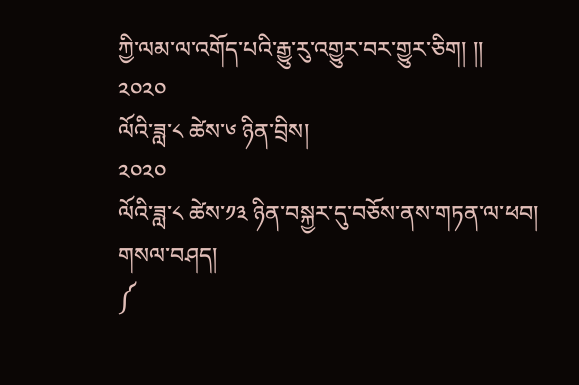ཀྱི་ལམ་ལ་འགོད་པའི་རྒྱུ་རུ་འགྱུར་བར་གྱུར་ཅིག། །།
༢༠༢༠
ལོའི་ཟླ་༨ ཚེས་༦ ཉིན་བྲིས།
༢༠༢༠
ལོའི་ཟླ་༨ ཚེས་༡༣ ཉིན་བསྐྱར་དུ་བཅོས་ནས་གཏན་ལ་ཕབ།
གསལ་བཤད།
༼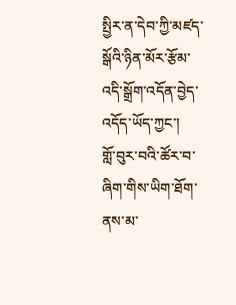སྤྱིར་ན་དེབ་ཀྱི་མཛད་སྒོའི་ཉིན་མོར་རྩོམ་འདི་སྒྲོག་འདོན་བྱེད་འདོད་ཡོད་ཀྱང་།
གློ་བུར་བའི་ཚོར་བ་ཞིག་གིས་ཡིག་ཐོག་ནས་མ་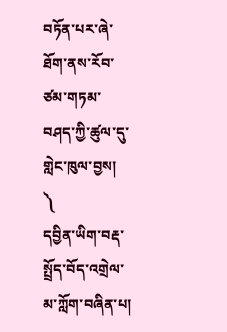བཏོན་པར་ཞེ་ཐོག་ནས་རོབ་ཙམ་གཏམ་བཤད་ཀྱི་ཚུལ་དུ་གླེང་ཁུལ་བྱས།
༽
དབྱིན་ཡིག་བརྡ་སྤྲོད་བོད་འགྲེལ་མ་ཀློག་བཞིན་པ།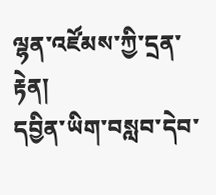ལྷན་འཛོམས་ཀྱི་དྲན་རྟེན།
དབྱིན་ཡིག་བསླབ་དེབ་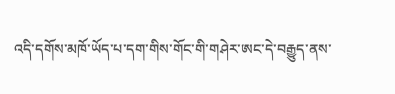འདི་དགོས་མཁོ་ཡོད་པ་དག་གིས་གོང་གི་གཤེར་ཨང་དེ་བརྒྱུད་ནས་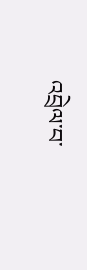འབྲེལ་བ་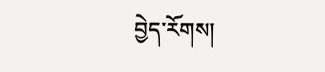བྱེད་རོགས།